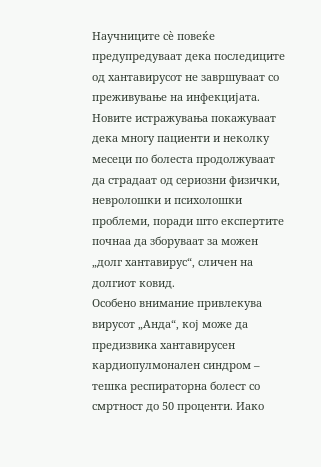Научниците сè повеќе предупредуваат дека последиците од хантавирусот не завршуваат со преживување на инфекцијата. Новите истражувања покажуваат дека многу пациенти и неколку месеци по болеста продолжуваат да страдаат од сериозни физички, невролошки и психолошки проблеми, поради што експертите почнаа да зборуваат за можен „долг хантавирус“, сличен на долгиот ковид.
Особено внимание привлекува вирусот „Анда“, кој може да предизвика хантавирусен кардиопулмонален синдром – тешка респираторна болест со смртност до 50 проценти. Иако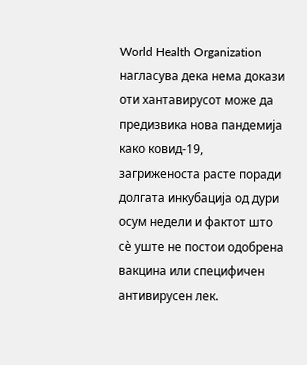World Health Organization нагласува дека нема докази оти хантавирусот може да предизвика нова пандемија како ковид-19, загриженоста расте поради долгата инкубација од дури осум недели и фактот што сè уште не постои одобрена вакцина или специфичен антивирусен лек.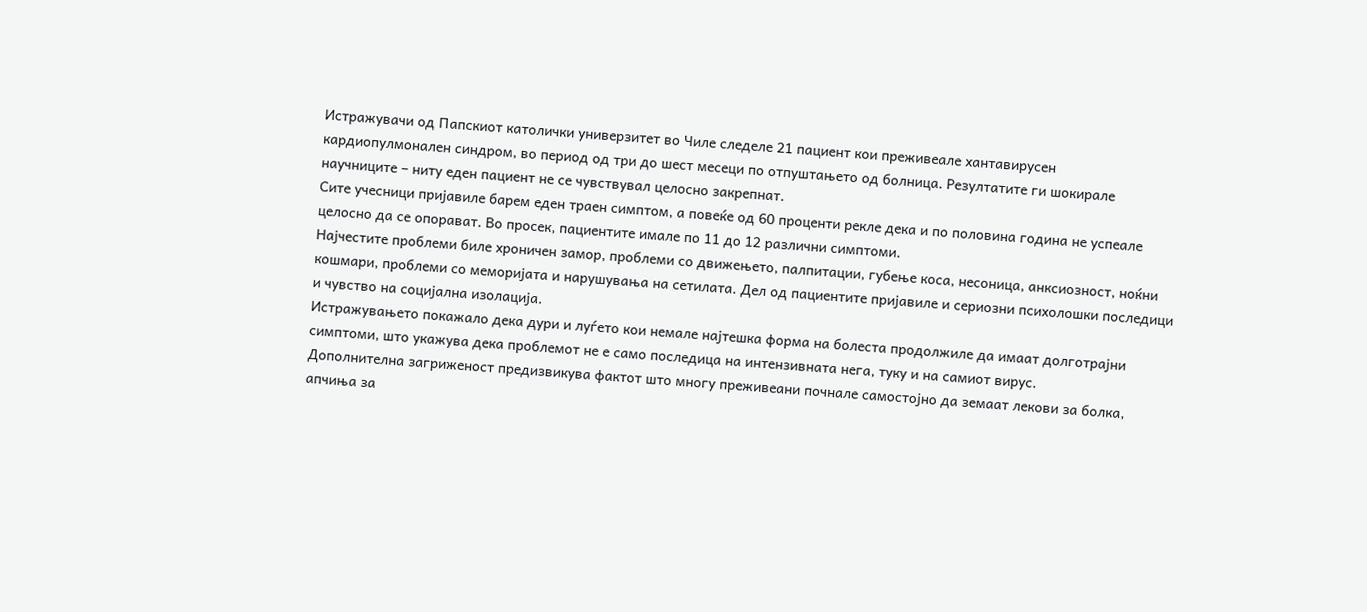Истражувачи од Папскиот католички универзитет во Чиле следеле 21 пациент кои преживеале хантавирусен кардиопулмонален синдром, во период од три до шест месеци по отпуштањето од болница. Резултатите ги шокирале научниците – ниту еден пациент не се чувствувал целосно закрепнат.
Сите учесници пријавиле барем еден траен симптом, а повеќе од 60 проценти рекле дека и по половина година не успеале целосно да се опорават. Во просек, пациентите имале по 11 до 12 различни симптоми.
Најчестите проблеми биле хроничен замор, проблеми со движењето, палпитации, губење коса, несоница, анксиозност, ноќни кошмари, проблеми со меморијата и нарушувања на сетилата. Дел од пациентите пријавиле и сериозни психолошки последици и чувство на социјална изолација.
Истражувањето покажало дека дури и луѓето кои немале најтешка форма на болеста продолжиле да имаат долготрајни симптоми, што укажува дека проблемот не е само последица на интензивната нега, туку и на самиот вирус.
Дополнителна загриженост предизвикува фактот што многу преживеани почнале самостојно да земаат лекови за болка, апчиња за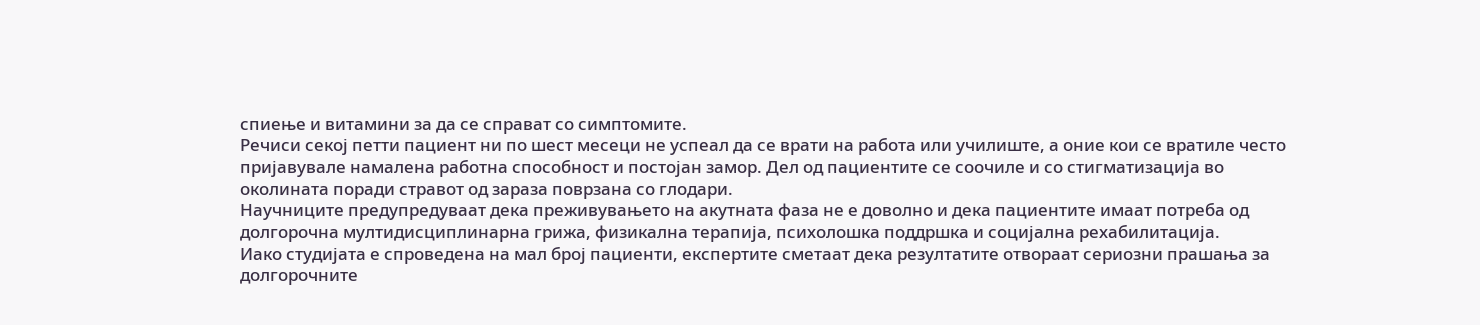спиење и витамини за да се справат со симптомите.
Речиси секој петти пациент ни по шест месеци не успеал да се врати на работа или училиште, а оние кои се вратиле често пријавувале намалена работна способност и постојан замор. Дел од пациентите се соочиле и со стигматизација во околината поради стравот од зараза поврзана со глодари.
Научниците предупредуваат дека преживувањето на акутната фаза не е доволно и дека пациентите имаат потреба од долгорочна мултидисциплинарна грижа, физикална терапија, психолошка поддршка и социјална рехабилитација.
Иако студијата е спроведена на мал број пациенти, експертите сметаат дека резултатите отвораат сериозни прашања за долгорочните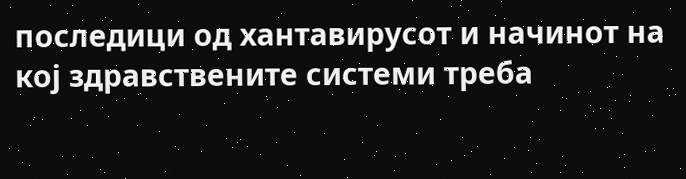последици од хантавирусот и начинот на кој здравствените системи треба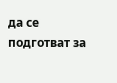да се подготват за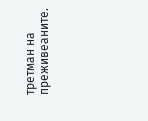третман на преживеаните.